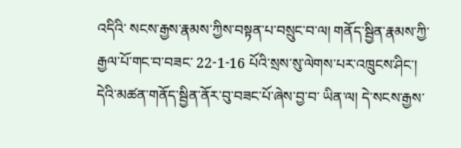འདིའི་ སངས་རྒྱས་རྣམས་ཀྱིས་བསྟན་པ་བསྲུང་བ་ལ། གནོད་སྦྱིན་རྣམས་ཀྱི་རྒྱལ་པོ་གང་བ་བཟང་ 22-1-16 པོའི་སྲས་སུ་ལེགས་པར་འཁྲུངས་ཤིང་། དེའི་མཚན་གནོད་སྦྱིན་ནོར་བུ་བཟང་པོ་ཞེས་བྱ་བ་ ཡིན་ལ། དེ་སངས་རྒྱས་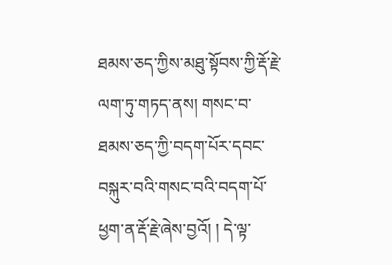ཐམས་ཅད་ཀྱིས་མཐུ་སྟོབས་ཀྱི་རྡོ་རྗེ་ལག་ཏུ་གཏད་ནས། གསང་བ་ ཐམས་ཅད་ཀྱི་བདག་པོར་དབང་བསྐུར་བའི་གསང་བའི་བདག་པོ་ཕྱག་ན་རྡོ་རྗེ་ཞེས་བྱའོ། ། དེ་ལྟ་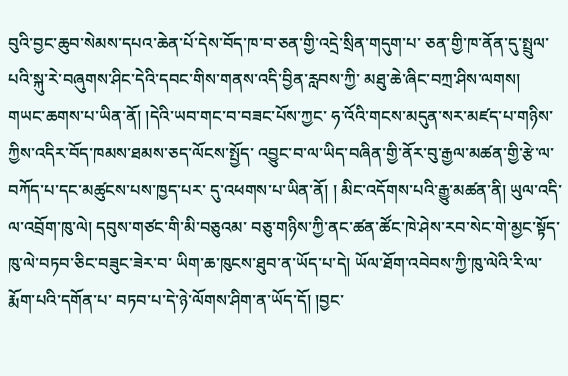བུའི་བྱང་ཆུབ་སེམས་དཔའ་ཆེན་པོ་དེས་བོད་ཁ་བ་ཅན་གྱི་འདྲེ་སྲིན་གདུག་པ་ ཅན་གྱི་ཁ་ནོན་དུ་སྤྲུལ་པའི་སྐུ་རེ་བཞུགས་ཤིང་དེའི་དབང་གིས་གནས་འདི་བྱིན་རླབས་ཀྱི་ མཐུ་ཆེ་ཞིང་བཀྲ་ཤིས་ལགས། གཡང་ཆགས་པ་ཡིན་ནོ། །དེའི་ཡབ་གང་བ་བཟང་པོས་ཀྱང་ ཧ་འོའི་གངས་མདུན་སར་མཛད་པ་གཉིས་ཀྱིས་འདིར་བོད་ཁམས་ཐམས་ཅད་ལོངས་སྤྱོད་ འབྱུང་བ་ལ་ཡིད་བཞིན་གྱི་ནོར་བུ་རྒྱལ་མཚན་གྱི་རྩེ་ལ་བཀོད་པ་དང་མཚུངས་པས་ཁྱད་པར་ དུ་འཕགས་པ་ཡིན་ནོ། ། མིང་འདོགས་པའི་རྒྱུ་མཚན་ནི། ཡུལ་འདི་ལ་འབྲོག་ཁུ་ལེ། དབུས་གཙང་གི་མི་བཅུའམ་ བཅུ་གཉིས་ཀྱི་ནང་ཚན་ཚོང་ཁེ་ཤེས་རབ་སེང་གེ་མྱང་སྟོད་ཁུ་ལེ་བཏབ་ཅིང་བཟུང་ཟེར་བ་ ཡིག་ཆ་ཁུངས་ཐུབ་ན་ཡོད་པ་དེ། ཡོལ་ཐོག་འབེབས་ཀྱི་ཁུ་ལེའི་རི་ལ་རྨོག་པའི་དགོན་པ་ བཏབ་པ་དེ་ཉེ་ལོགས་ཤིག་ན་ཡོད་དོ། །བྱང་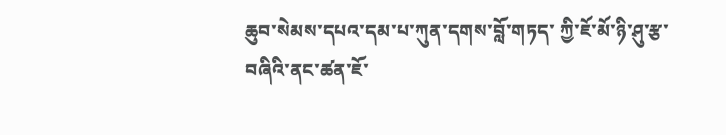ཆུབ་སེམས་དཔའ་དམ་པ་ཀུན་དགས་བློ་གཏད་ ཀྱི་ཇོ་མོ་ཉི་ཤུ་རྩ་བཞིའི་ནང་ཚན་ཇོ་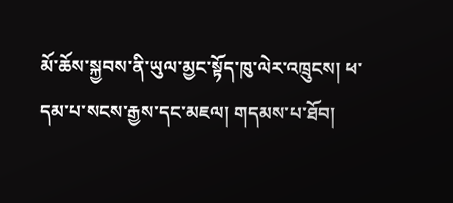མོ་ཆོས་སྐྱབས་ནི་ཡུལ་མྱང་སྟོད་ཁུ་ལེར་འཁྲུངས། ཕ་ དམ་པ་སངས་རྒྱས་དང་མཇལ། གདམས་པ་ཐོབ།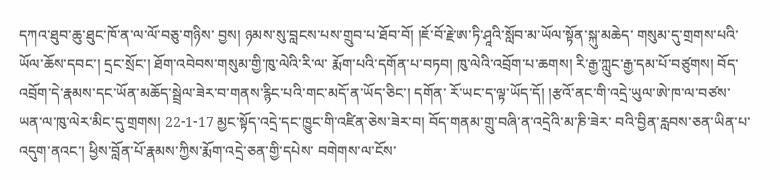དཀའ་ཐུབ་ཆུ་ཐུང་ཁོ་ན་ལ་ལོ་བཅུ་གཉིས་ བྱས། ཉམས་སུ་བླངས་པས་གྲུབ་པ་ཐོབ་བོ། །ཇོ་བོ་རྗེ་ཨ་ཏི་ཤཱའི་སློབ་མ་ཡོལ་སྟོན་སྐུ་མཆེད་ གསུམ་དུ་གྲགས་པའི་ཡོལ་ཆོས་དབང་། དྲང་སྲོང་། ཐོག་འབེབས་གསུམ་གྱི་ཁུ་ལེའི་རི་ལ་ རྨོག་པའི་དགོན་པ་བཏབ། ཁུ་ལེའི་འབྲོག་པ་ཆགས། རི་རྒྱ་ཀླུང་རྒྱ་དམ་པོ་བཙུགས། བོད་ འབྲོག་དེ་རྣམས་དང་ཡོན་མཆོད་སྦྲེལ་ཟེར་བ་གནས་རྙིང་པའི་གང་མདོ་ན་ཡོད་ཅིང་། དགོན་ རོ་ཡང་ད་ལྟ་ཡོད་དོ། །རྩའོ་ནང་གི་འདྲེ་ཡུལ་ཨེ་ཁ་ལ་བཙས་ཡན་ལ་ཁུ་ལེར་མིང་དུ་གྲགས། 22-1-17 མྱང་སྟོད་འདྲེ་དང་ཁྱུང་གི་འཛིན་ཅེས་ཟེར་བ། བོད་གནམ་གྲུ་བཞི་ན་འདྲེའི་མ་ཎི་ཟེར་ བའི་བྱིན་རླབས་ཅན་ཡིན་པ་འདུག་ནའང་། ཕྱིས་བློན་པོ་རྣམས་ཀྱིས་རྨོག་འདྲེ་ཅན་གྱི་དཔེས་ བགེགས་ལ་ངོས་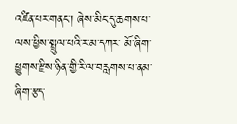འཛིན་པར་གནང་། ཞེས་མིང་དུ་ཆགས་པ་ལས་ཕྱིས་སྤྲུལ་པའི་ར་མ་དཀར་ མོ་ཞིག་ཕྱུགས་རྫིས་ཉིན་གྱི་རི་ལ་བརླགས་པ་ནམ་ཞིག་རྩད་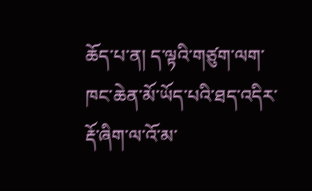ཆོད་པ་ན། ད་ལྟའི་གཙུག་ལག་ ཁང་ཆེན་མོ་ཡོད་པའི་ཐད་འདིར་རྡོ་ཞིག་ལ་འོ་མ་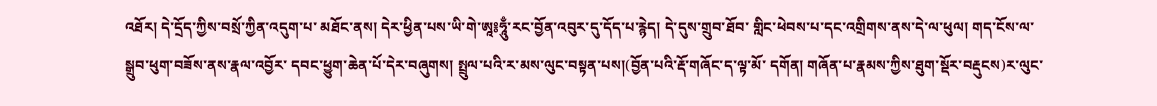འཐོར། དེ་དྲོད་ཀྱིས་བསྲོ་ཀྱིན་འདུག་པ་ མཐོང་ནས། དེར་ཕྱིན་པས་ཡི་གེ་ཨཱ༔ཧཱུྃ་རང་བྱོན་འབུར་དུ་དོད་པ་རྙེད། དེ་དུས་གྲུབ་ཐོབ་ གླིང་ཕེབས་པ་དང་འགྲིགས་ནས་དེ་ལ་ཕུལ། གད་ངོས་ལ་སྒྲུབ་ཕུག་བཟོས་ནས་རྣལ་འབྱོར་ དབང་ཕྱུག་ཆེན་པོ་དེར་བཞུགས། སྤྲུལ་པའི་ར་མས་ལུང་བསྟན་པས།(བྱོན་པའི་རྡོ་གཞོང་ད་ལྟ་མོ་ དགོན། གཞོན་པ་རྣམས་ཀྱིས་ཐུག་སྡོར་བརྡུངས)ར་ལུང་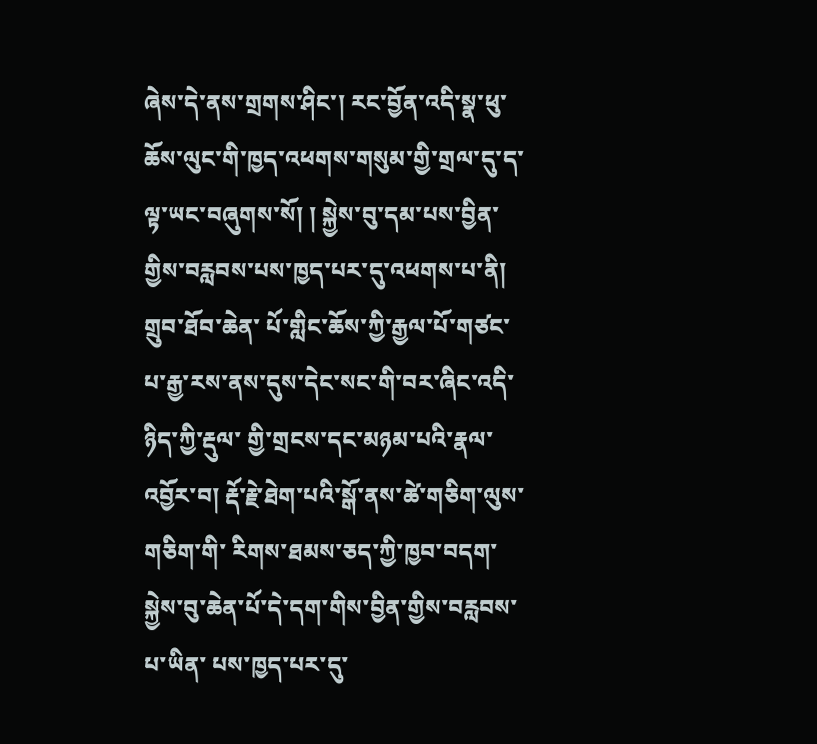ཞེས་དེ་ནས་གྲགས་ཤིང་། རང་བྱོན་འདི་སྣ་ཕུ་ ཆོས་ལུང་གི་ཁྱད་འཕགས་གསུམ་གྱི་གྲལ་དུ་ད་ལྟ་ཡང་བཞུགས་སོ། ། སྐྱེས་བུ་དམ་པས་བྱིན་གྱིས་བརླབས་པས་ཁྱད་པར་དུ་འཕགས་པ་ནི། གྲུབ་ཐོབ་ཆེན་ པོ་གླིང་ཆོས་ཀྱི་རྒྱལ་པོ་གཙང་པ་རྒྱ་རས་ནས་དུས་དེང་སང་གི་བར་ཞིང་འདི་ཉིད་ཀྱི་རྡུལ་ གྱི་གྲངས་དང་མཉམ་པའི་རྣལ་འབྱོར་བ། རྡོ་རྗེ་ཐེག་པའི་སྒོ་ནས་ཚེ་གཅིག་ལུས་གཅིག་གི་ རིགས་ཐམས་ཅད་ཀྱི་ཁྱབ་བདག་སྐྱེས་བུ་ཆེན་པོ་དེ་དག་གིས་བྱིན་གྱིས་བརླབས་པ་ཡིན་ པས་ཁྱད་པར་དུ་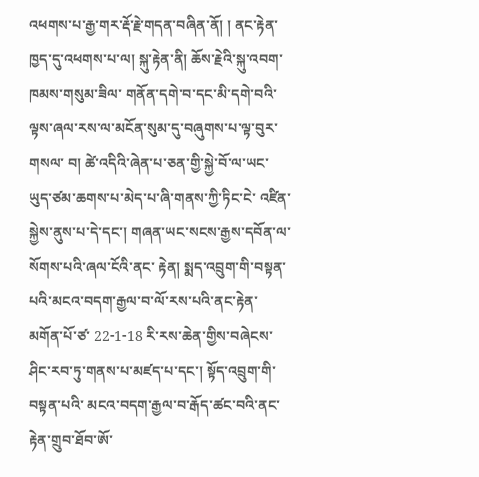འཕགས་པ་རྒྱ་གར་རྡོ་རྗེ་གདན་བཞིན་ནོ། ། ནང་རྟེན་ཁྱད་དུ་འཕགས་པ་ལ། སྐུ་རྟེན་ནི། ཆོས་རྗེའི་སྐུ་འབག་ཁམས་གསུམ་ཟིལ་ གནོན་དགེ་བ་དང་མི་དགེ་བའི་ལྟས་ཞལ་རས་ལ་མངོན་སུམ་དུ་བཞུགས་པ་ལྟ་བུར་གསལ་ བ། ཚེ་འདིའི་ཞེན་པ་ཅན་གྱི་སྐྱེ་བོ་ལ་ཡང་ཡུད་ཙམ་ཆགས་པ་མེད་པ་ཞི་གནས་ཀྱི་ཏིང་ངེ་ འཛིན་སྐྱེས་ནུས་པ་དེ་དང་། གཞན་ཡང་སངས་རྒྱས་དབོན་ལ་སོགས་པའི་ཞལ་ངོའི་ནང་ རྟེན། སྨད་འབྲུག་གི་བསྟན་པའི་མངའ་བདག་རྒྱལ་བ་ལོ་རས་པའི་ནང་རྟེན་མགོན་པོ་ཙ་ 22-1-18 རི་རས་ཆེན་གྱིས་བཞེངས་ཤིང་རབ་ཏུ་གནས་པ་མཛད་པ་དང་། སྟོད་འབྲུག་གི་བསྟན་པའི་ མངའ་བདག་རྒྱལ་བ་རྒོད་ཚང་བའི་ནང་རྟེན་གྲུབ་ཐོབ་ཨོ་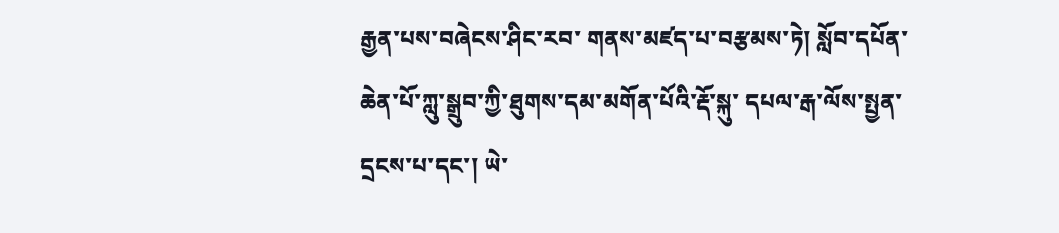རྒྱན་པས་བཞེངས་ཤིང་རབ་ གནས་མཛད་པ་བརྩམས་ཏེ། སློབ་དཔོན་ཆེན་པོ་ཀླུ་སྒྲུབ་ཀྱི་ཐུགས་དམ་མགོན་པོའི་རྡོ་སྐུ་ དཔལ་རྒ་ལོས་སྤྱན་དྲངས་པ་དང་། ཡེ་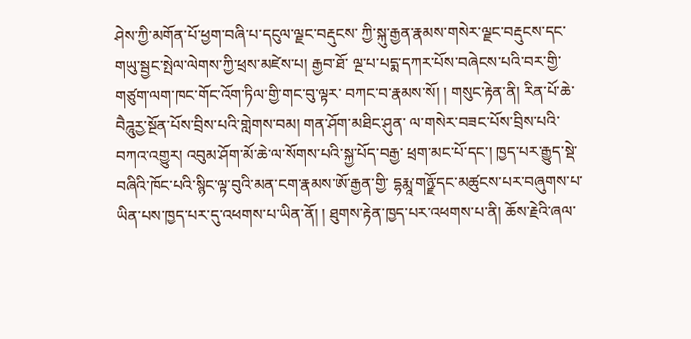ཤེས་ཀྱི་མགོན་པོ་ཕྱག་བཞི་པ་དངུལ་ལྗང་བརྡུངས་ ཀྱི་སྐུ་རྒྱན་རྣམས་གསེར་ལྗང་བརྡུངས་དང་གཡུ་སྦྱང་སྤེལ་ལེགས་ཀྱི་ཕྲས་མཛེས་པ། རྒྱབ་ཐོ་ ལྔ་པ་པདྨ་དཀར་པོས་བཞེངས་པའི་བར་གྱི་གཙུག་ལག་ཁང་གོང་འོག་ཏིལ་གྱི་གང་བུ་ལྟར་ བཀང་བ་རྣམས་སོ། ། གསུང་རྟེན་ནི། རིན་པོ་ཆེ་བཻཌཱུརྱ་སྔོན་པོས་བྲིས་པའི་གླེགས་བམ། གན་ཤོག་མཐིང་ཤུན་ ལ་གསེར་བཟང་པོས་བྲིས་པའི་བཀའ་འགྱུར། འབུམ་ཤོག་མོ་ཆེ་ལ་སོགས་པའི་སྐྱ་པོད་བརྒྱ་ ཕྲག་མང་པོ་དང་། ཁྱད་པར་རྒྱུད་སྡེ་བཞིའི་ཁོང་པའི་སྙིང་ལྟ་བུའི་མན་ངག་རྣམས་ཨོ་རྒྱན་གྱི་ དྷརྨཱ་གཉྫོ་དང་མཚུངས་པར་བཞུགས་པ་ཡིན་པས་ཁྱད་པར་དུ་འཕགས་པ་ཡིན་ནོ། ། ཐུགས་རྟེན་ཁྱད་པར་འཕགས་པ་ནི། ཆོས་རྗེའི་ཞལ་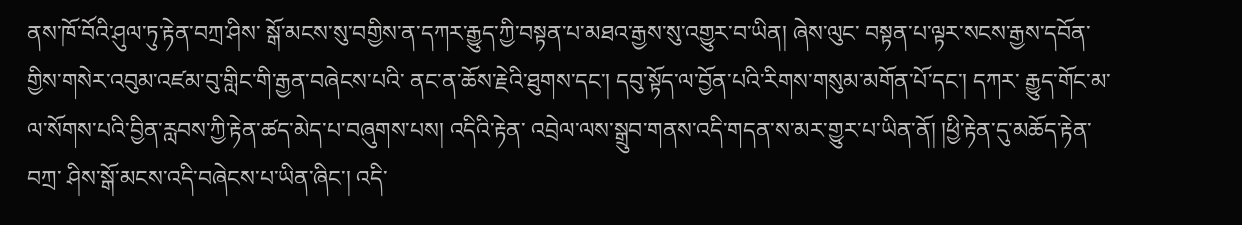ནས་ཁོ་བོའི་ཤུལ་ཏུ་རྟེན་བཀྲ་ཤིས་ སྒོ་མངས་སུ་བགྱིས་ན་དཀར་རྒྱུད་ཀྱི་བསྟན་པ་མཐའ་རྒྱས་སུ་འགྱུར་བ་ཡིན། ཞེས་ལུང་ བསྟན་པ་ལྟར་སངས་རྒྱས་དབོན་གྱིས་གསེར་འབུམ་འཛམ་བུ་གླིང་གི་རྒྱན་བཞེངས་པའི་ ནང་ན་ཆོས་རྗེའི་ཐུགས་དང་། དབུ་སྟོད་ལ་བྱོན་པའི་རིགས་གསུམ་མགོན་པོ་དང་། དཀར་ རྒྱུད་གོང་མ་ལ་སོགས་པའི་བྱིན་རླབས་ཀྱི་རྟེན་ཚད་མེད་པ་བཞུགས་པས། འདིའི་རྟེན་ འབྲེལ་ལས་སྒྲུབ་གནས་འདི་གདན་ས་མར་གྱུར་པ་ཡིན་ནོ། །ཕྱི་རྟེན་དུ་མཆོད་རྟེན་བཀྲ་ ཤིས་སྒོ་མངས་འདི་བཞེངས་པ་ཡིན་ཞིང་། འདི་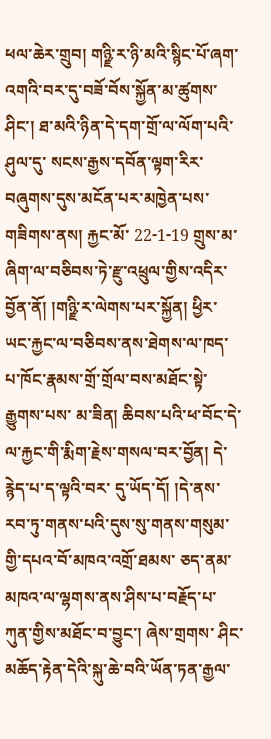ཕལ་ཆེར་གྲུབ། གཉྫི་ར་ཉི་མའི་སྙིང་པོ་ཞག་ འགའི་བར་དུ་བཟོ་བོས་སྐྱོན་མ་ཚུགས་ཤིང་། ཐ་མའི་ཉིན་དེ་དག་གྲོ་ལ་ལོག་པའི་ཤུལ་དུ་ སངས་རྒྱས་དབོན་ལྟག་རིར་བཞུགས་དུས་མངོན་པར་མཁྱེན་པས་གཟིགས་ནས། རྐྱང་མོ་ 22-1-19 གྲུས་མ་ཞིག་ལ་བཅིབས་ཏེ་རྫུ་འཕྲུལ་གྱིས་འདིར་བྱོན་ནོ། །གཉྫི་ར་ལེགས་པར་སྐྱོན། ཕྱིར་ ཡང་རྐྱང་ལ་བཅིབས་ནས་ཐེགས་ལ་ཁད་པ་ཁོང་རྣམས་གྲོ་གྲོལ་བས་མཐོང་སྟེ་རྒྱུགས་པས་ མ་ཟིན། ཆིབས་པའི་ཕ་བོང་དེ་ལ་རྐྱང་གི་རྨིག་རྗེས་གསལ་བར་བྱོན། དེ་རྙེད་པ་ད་ལྟའི་བར་ དུ་ཡོད་དོ། །དེ་ནས་རབ་ཏུ་གནས་པའི་དུས་སུ་གནས་གསུམ་གྱི་དཔའ་བོ་མཁའ་འགྲོ་ཐམས་ ཅད་ནམ་མཁའ་ལ་ལྷགས་ནས་ཤིས་པ་བརྗོད་པ་ཀུན་གྱིས་མཐོང་བ་བྱུང་། ཞེས་གྲགས་ ཤིང་མཆོད་རྟེན་དེའི་སྐུ་ཆེ་བའི་ཡོན་ཏན་རྒྱལ་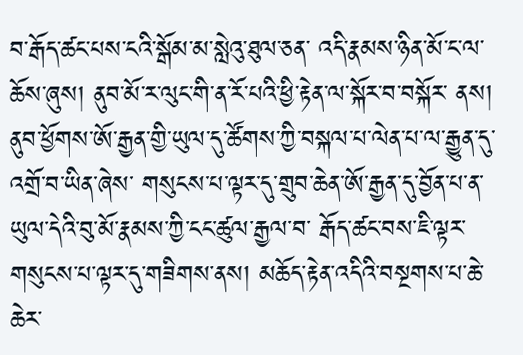བ་རྒོད་ཚང་པས་ངའི་སྒོམ་མ་སླེའུ་ཐུལ་ཅན་ འདི་རྣམས་ཉིན་མོ་ང་ལ་ཆོས་ཞུས། ནུབ་མོ་ར་ལུང་གི་ན་རོ་པའི་ཕྱི་རྟེན་ལ་སྐོར་བ་བསྐོར་ ནས། ནུབ་ཕྱོགས་ཨོ་རྒྱན་གྱི་ཡུལ་དུ་ཚོགས་ཀྱི་བསྐལ་པ་ལེན་པ་ལ་རྒྱུན་དུ་འགྲོ་བ་ཡིན་ཞེས་ གསུངས་པ་ལྟར་དུ་གྲུབ་ཆེན་ཨོ་རྒྱན་དུ་བྱོན་པ་ན་ཡུལ་དེའི་བུ་མོ་རྣམས་ཀྱི་ངང་ཚུལ་རྒྱལ་བ་ རྒོད་ཚང་བས་ཇི་ལྟར་གསུངས་པ་ལྟར་དུ་གཟིགས་ནས། མཆོད་རྟེན་འདིའི་བསྔགས་པ་ཆེ་ ཆེར་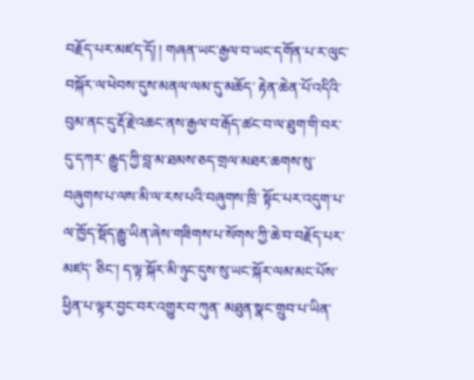བརྗོད་པར་མཛད་དོ། ། གཞན་ཡང་རྒྱལ་བ་ཡང་དགོན་པ་ར་ལུང་བསྐོར་ལ་ཕེབས་དུས་མནལ་ལམ་དུ་མཆོད་ རྟེན་ཆེན་པོ་འདིའི་བུམ་ནང་དུ་རྡོ་རྗེ་འཆང་ནས་རྒྱལ་བ་རྒོད་ཚང་བ་ལ་ཐུག་གི་བར་དུ་དཀར་ རྒྱུད་ཀྱི་བླ་མ་ཐམས་ཅད་གྲལ་མཐར་ཆགས་སུ་བཞུགས་པ་ལས་མི་ལ་རས་པའི་བཞུགས་ཁྲི་ སྟོང་པར་འདུག་པ་ལ་ཁྱོད་སྡོད་རྒྱུ་ཡིན་ཞེས་གཟིགས་པ་སོགས་ཀྱི་ཆེ་བ་བརྗོད་པར་མཛད་ ཅིང་། ད་ལྟ་སྐོར་མི་ཉུང་དུས་སུ་ཡང་སྐོར་ལམ་མང་པོས་ཕྱིན་པ་ལྟར་བྱང་བར་འགྱུར་བ་ཀུན་ མཐུན་སྣང་གྲུབ་པ་ཡིན་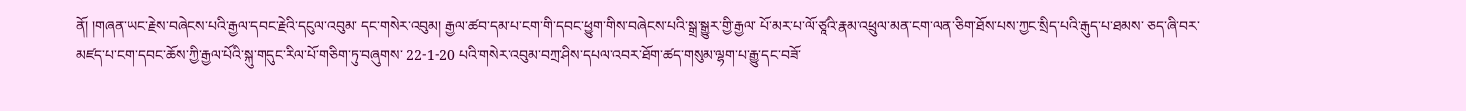ནོ། །གཞན་ཡང་རྗེས་བཞེངས་པའི་རྒྱལ་དབང་རྗེའི་དངུལ་འབུམ་ དང་གསེར་འབུམ། རྒྱལ་ཚབ་དམ་པ་ངག་གི་དབང་ཕྱུག་གིས་བཞེངས་པའི་སྒྲ་སྒྱུར་གྱི་རྒྱལ་ པོ་མར་པ་ལོ་ཙཱའི་རྣམ་འཕྲུལ་མན་ངག་ལན་ཅིག་ཐོས་པས་ཀྱང་སྲིད་པའི་རྒུད་པ་ཐམས་ ཅད་ཞི་བར་མཛད་པ་ངག་དབང་ཆོས་ཀྱི་རྒྱལ་པོའི་སྐུ་གདུང་རིལ་པོ་གཅིག་ཏུ་བཞུགས་ 22-1-20 པའི་གསེར་འབུམ་བཀྲ་ཤིས་དཔལ་འབར་ཐོག་ཚད་གསུམ་ལྷག་པ་རྒྱུ་དང་བཟོ་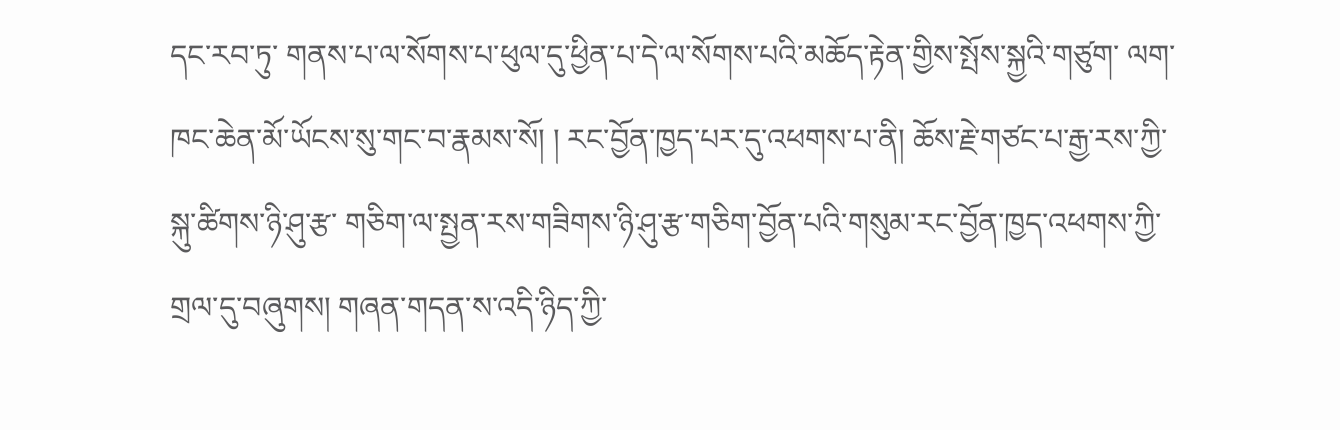དང་རབ་ཏུ་ གནས་པ་ལ་སོགས་པ་ཕུལ་དུ་ཕྱིན་པ་དེ་ལ་སོགས་པའི་མཆོད་རྟེན་གྱིས་སྤོས་སྐྱའི་གཙུག་ ལག་ཁང་ཆེན་མོ་ཡོངས་སུ་གང་བ་རྣམས་སོ། ། རང་བྱོན་ཁྱད་པར་དུ་འཕགས་པ་ནི། ཆོས་རྗེ་གཙང་པ་རྒྱ་རས་ཀྱི་སྐུ་ཚིགས་ཉི་ཤུ་རྩ་ གཅིག་ལ་སྤྱན་རས་གཟིགས་ཉི་ཤུ་རྩ་གཅིག་བྱོན་པའི་གསུམ་རང་བྱོན་ཁྱད་འཕགས་ཀྱི་ གྲལ་དུ་བཞུགས། གཞན་གདན་ས་འདི་ཉིད་ཀྱི་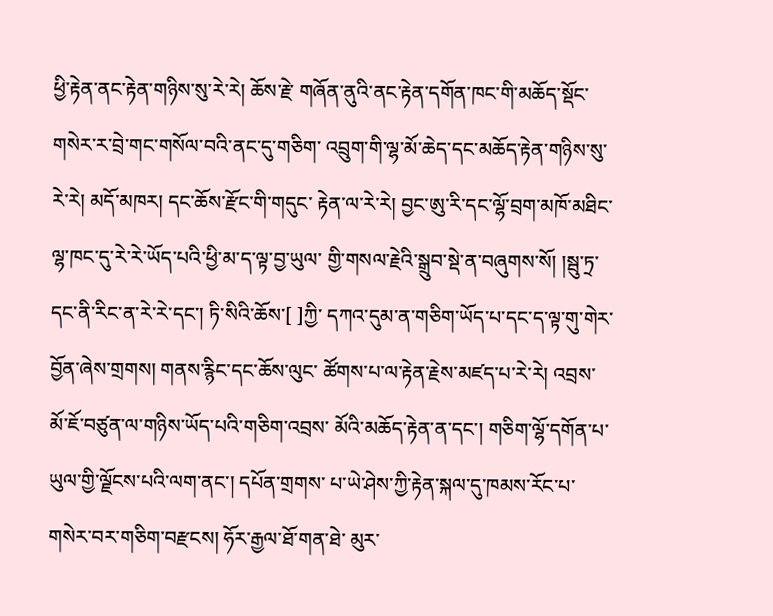ཕྱི་རྟེན་ནང་རྟེན་གཉིས་སུ་རེ་རེ། ཆོས་རྗེ་ གཞོན་ནུའི་ནང་རྟེན་དགོན་ཁང་གི་མཆོད་སྡོང་གསེར་ར་བྲེ་གང་གསོལ་བའི་ནང་དུ་གཅིག་ འབྲུག་གི་ལྷ་མོ་ཆེད་དང་མཆོད་རྟེན་གཉིས་སུ་རེ་རེ། མདོ་མཁར། དང་ཆོས་རྫོང་གི་གདུང་ རྟེན་ལ་རེ་རེ། བྱང་ཨུ་རི་དང་ལྷོ་བྲག་མཁོ་མཐིང་ལྷ་ཁང་དུ་རེ་རེ་ཡོད་པའི་ཕྱི་མ་ད་ལྟ་བྱ་ཡུལ་ གྱི་གསལ་རྗེའི་སྒྲུབ་སྡེ་ན་བཞུགས་སོ། །སྦུ་ཏྲ་དང་ནི་རིང་ན་རེ་རེ་དང་། ཏི་སིའི་ཆོས་[ ]ཀྱི་ དཀའ་དུམ་ན་གཅིག་ཡོད་པ་དང་ད་ལྟ་གུ་གེར་བྱོན་ཞེས་གྲགས། གནས་རྙིང་དང་ཆོས་ལུང་ ཚོགས་པ་ལ་རྟེན་རྗེས་མཛད་པ་རེ་རེ། འབྲས་མོ་ཇོ་བཙུན་ལ་གཉིས་ཡོད་པའི་གཅིག་འབྲས་ མོའི་མཆོད་རྟེན་ན་དང་། གཅིག་ལྷོ་དགོན་པ་ཡུལ་གྱི་ལྗོངས་པའི་ལག་ནང་། དཔོན་གྲགས་ པ་ཡེ་ཤེས་ཀྱི་རྟེན་སྐལ་དུ་ཁམས་རོང་པ་གསེར་བར་གཅིག་བརྫངས། ཧོར་རྒྱལ་ཐོ་གན་ཐེ་ མུར་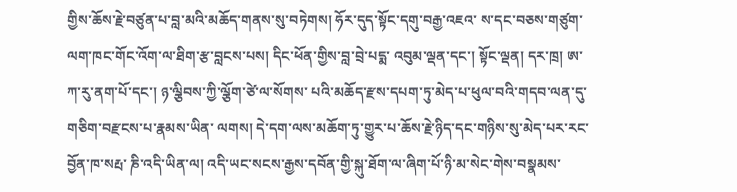གྱིས་ཆོས་རྗེ་བཙུན་པ་བླ་མའི་མཆོད་གནས་སུ་བཏེགས། ཧོར་དུད་སྟོང་དགུ་བརྒྱ་འཇའ་ ས་དང་བཅས་གཙུག་ལག་ཁང་གོང་འོག་ལ་ཐིག་རྩ་བླངས་པས། དིང་ཕོན་གྱིས་བླ་བྲེ་པདྨ་ འབུམ་ལྡན་དང་། སྟོང་ལྡན། དར་ཁྲ། ཨ་ཀ་རུ་ནག་པོ་དང་། ཉ་ལྕིབས་ཀྱི་ལྕོག་ཙེ་ལ་སོགས་ པའི་མཆོད་རྫས་དཔག་ཏུ་མེད་པ་ཕུལ་བའི་གདབ་ལན་དུ་གཅིག་བརྫངས་པ་རྣམས་ཡིན་ ལགས། དེ་དག་ལས་མཆོག་ཏུ་གྱུར་པ་ཆོས་རྗེ་ཉིད་དང་གཉིས་སུ་མེད་པར་རང་བྱོན་ཁ་སརྤ་ ཎི་འདི་ཡིན་ལ། འདི་ཡང་སངས་རྒྱས་དབོན་གྱི་སྐུ་ཐོག་ལ་ཞིག་པོ་ཉི་མ་སེང་གེས་བསྣམས་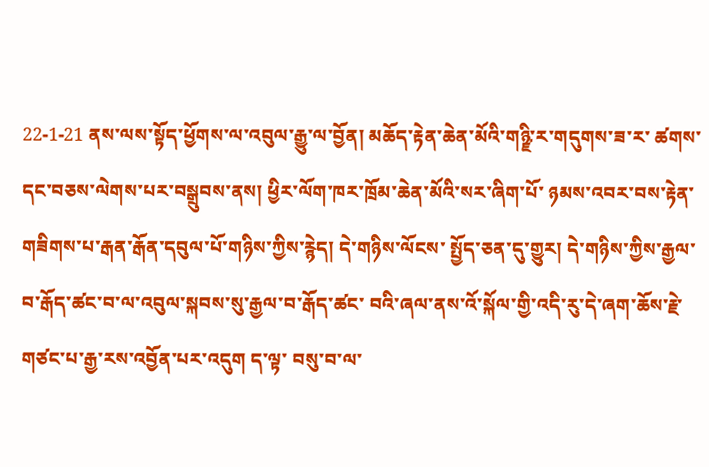22-1-21 ནས་ལས་སྟོད་ཕྱོགས་ལ་འབུལ་རྒྱུ་ལ་བྱོན། མཆོད་རྟེན་ཆེན་མོའི་གཉྫི་ར་གདུགས་ཟ་ར་ ཚགས་དང་བཅས་ལེགས་པར་བསྒྲུབས་ནས། ཕྱིར་ལོག་ཁར་ཁྲོམ་ཆེན་མོའི་སར་ཞིག་པོ་ ཉམས་འབར་བས་རྟེན་གཟིགས་པ་རྒན་རྒོན་དབུལ་པོ་གཉིས་ཀྱིས་རྙེད། དེ་གཉིས་ལོངས་ སྤྱོད་ཅན་དུ་གྱུར། དེ་གཉིས་ཀྱིས་རྒྱལ་བ་རྒོད་ཚང་བ་ལ་འབུལ་སྐབས་སུ་རྒྱལ་བ་རྒོད་ཚང་ བའི་ཞལ་ནས་འོ་སྐོལ་གྱི་འདི་རུ་དེ་ཞག་ཆོས་རྗེ་གཙང་པ་རྒྱ་རས་འབྱོན་པར་འདུག ད་ལྟ་ བསུ་བ་ལ་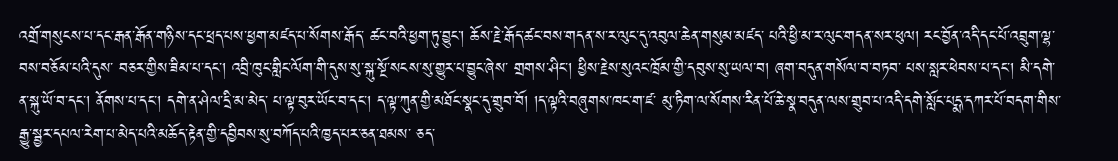འགྲོ་གསུངས་པ་དང་རྒན་རྒོན་གཉིས་དང་ཕྲད་པས་ཕྱག་མཛད་པ་སོགས་རྒོད་ ཚང་བའི་ཕྱག་ཏུ་བྱུང་། ཆོས་རྗེ་རྒོད་ཚང་བས་གདན་ས་ར་ལུང་དུ་འབུལ་ཆེན་གསུམ་མཛད་ པའི་ཕྱི་མ་ར་ལུང་གདན་སར་ཕུལ། རང་བྱོན་འདི་དང་པོ་འབྲུག་ལྷ་བས་བཅོམ་པའི་དུས་ བཅར་གྱིས་ཟིམ་པ་དང་། འབྲི་ཁུང་གླིང་ལོག་གི་དུས་སུ་སྐུ་སྔོ་སངས་སུ་གྱུར་པ་བྱུང་ཞེས་ གྲགས་ཤིང་། ཕྱིས་རྗེས་སུའང་ཁྲོམ་གྱི་དབུས་སུ་ཡལ་བ། ཞག་བདུན་གསོལ་བ་བཏབ་ པས་སླར་ཕེབས་པ་དང་། མི་དགེ་ན་སྐུ་ཡོ་བ་དང་། ནོགས་པ་དང་། དགེ་ན་ཤེལ་དྲི་མ་མེད་ པ་ལྟ་བུར་ཡོང་བ་དང་། ད་ལྟ་ཀུན་གྱི་མཐོང་སྣང་དུ་གྲུབ་བོ། །ད་ལྟའི་བཞུགས་ཁང་ག་ཛ་ མུ་ཏིག་ལ་སོགས་རིན་པོ་ཆེ་སྣ་བདུན་ལས་གྲུབ་པ་འདི་དགེ་སློང་པདྨ་དཀར་པོ་བདག་གིས་ རྒྱུ་སྦྱར་དཔལ་རེག་པ་མེད་པའི་མཆོད་རྟེན་གྱི་དབྱིབས་སུ་བཀོད་པའི་ཁྱད་པར་ཅན་ཐམས་ ཅད་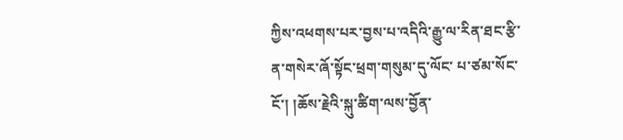ཀྱིས་འཕགས་པར་བྱས་པ་འདིའི་རྒྱུ་ལ་རིན་ཐང་རྩི་ན་གསེར་ཞོ་སྟོང་ཕྲག་གསུམ་དུ་ལོང་ པ་ཙམ་སོང་ངོ་། །ཆོས་རྗེའི་སྐུ་ཚིག་ལས་བྱོན་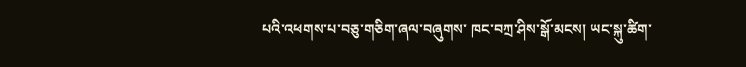པའི་འཕགས་པ་བཅུ་གཅིག་ཞལ་བཞུགས་ ཁང་བཀྲ་ཤིས་སྒོ་མངས། ཡང་སྐུ་ཚིག་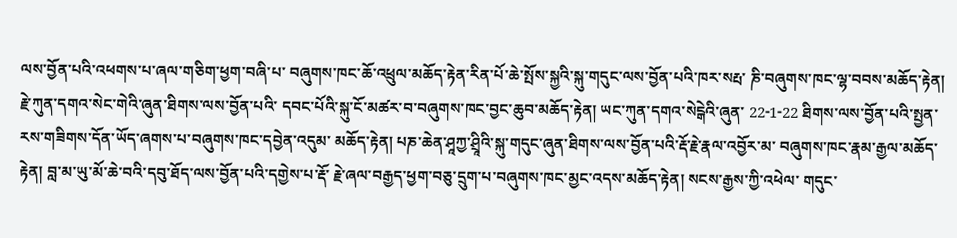ལས་བྱོན་པའི་འཕགས་པ་ཞལ་གཅིག་ཕྱག་བཞི་པ་ བཞུགས་ཁང་ཆོ་འཕྲུལ་མཆོད་རྟེན་རིན་པོ་ཆེ་སྤོས་སྐྱའི་སྐུ་གདུང་ལས་བྱོན་པའི་ཁར་སརྤ་ ཎི་བཞུགས་ཁང་ལྷ་བབས་མཆོད་རྟེན། རྗེ་ཀུན་དགའ་སེང་གེའི་ཞུན་ཐིགས་ལས་བྱོན་པའི་ དབང་པོའི་སྐུ་ངོ་མཚར་བ་བཞུགས་ཁང་བྱང་ཆུབ་མཆོད་རྟེན། ཡང་ཀུན་དགའ་སེངྒེའི་ཞུན་ 22-1-22 ཐིགས་ལས་བྱོན་པའི་སྤྱན་རས་གཟིགས་དོན་ཡོད་ཞགས་པ་བཞུགས་ཁང་དབྱེན་འདུམ་ མཆོད་རྟེན། པཎ་ཆེན་ཤཱཀྱ་ཤྲཱིའི་སྐུ་གདུང་ཞུན་ཐིགས་ལས་བྱོན་པའི་རྡོ་རྗེ་རྣལ་འབྱོར་མ་ བཞུགས་ཁང་རྣམ་རྒྱལ་མཆོད་རྟེན། བླ་མ་ཡུ་མོ་ཆེ་བའི་དབུ་ཐོད་ལས་བྱོན་པའི་དགྱེས་པ་རྡོ་ རྗེ་ཞལ་བརྒྱད་ཕྱག་བཅུ་དྲུག་པ་བཞུགས་ཁང་མྱང་འདས་མཆོད་རྟེན། སངས་རྒྱས་ཀྱི་འཕེལ་ གདུང་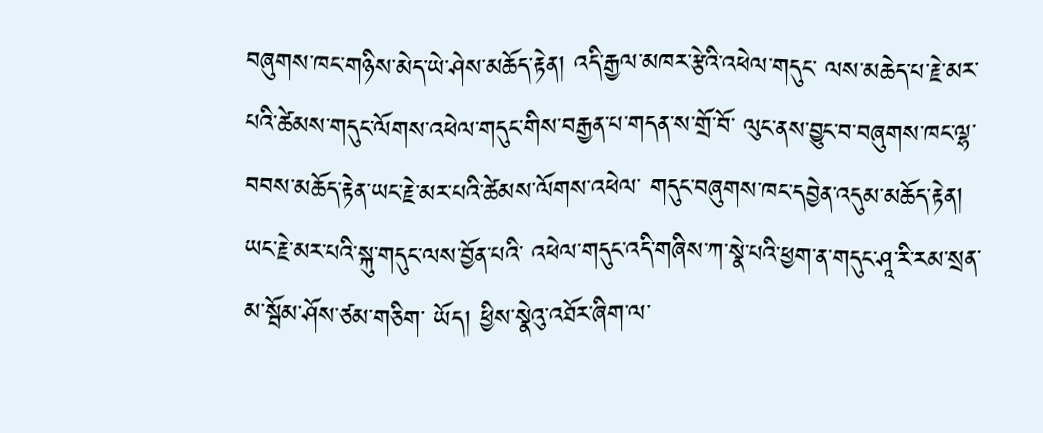བཞུགས་ཁང་གཉིས་མེད་ཡེ་ཤེས་མཆོད་རྟེན། འདི་རྒྱལ་མཁར་རྩེའི་འཕེལ་གདུང་ ལས་མཆེད་པ་རྗེ་མར་པའི་ཚེམས་གདུང་ལོགས་འཕེལ་གདུང་གིས་བརྒྱན་པ་གདན་ས་གྲོ་བོ་ ལུང་ནས་བྱུང་བ་བཞུགས་ཁང་ལྷ་བབས་མཆོད་རྟེན་ཡང་རྗེ་མར་པའི་ཚེམས་ལོགས་འཕེལ་ གདུང་བཞུགས་ཁང་དབྱེན་འདུམ་མཆོད་རྟེན། ཡང་རྗེ་མར་པའི་སྐུ་གདུང་ལས་བྱོན་པའི་ འཕེལ་གདུང་འདི་གཞིས་ཀ་སྣེ་པའི་ཕྱག་ན་གདུང་ཤཱ་རི་རམ་སྲན་མ་སྦོམ་ཤོས་ཙམ་གཅིག་ ཡོད། ཕྱིས་སྣེའུ་འཐོར་ཞིག་ལ་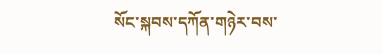སོང་སྐབས་དཀོན་གཉེར་བས་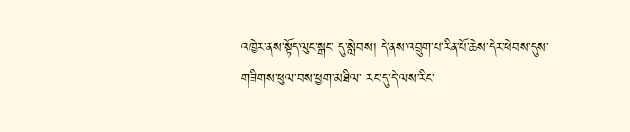འཁྱེར་ནས་སྟོད་ལུང་སྒང་ དུ་སླེབས། དེ་ནས་འབྲུག་པ་རིན་པོ་ཆེས་དེར་ཕེབས་དུས་གཟིགས་ཕུལ་བས་ཕྱག་མཐིལ་ རང་དུ་དེ་ལས་རིང་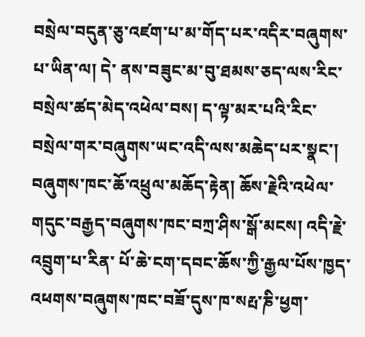བསྲེལ་བདུན་ཅུ་འཛག་པ་མ་གོད་པར་འདིར་བཞུགས་པ་ཡིན་ལ། དེ་ ནས་བཟུང་མ་བུ་ཐམས་ཅད་ལས་རིང་བསྲེལ་ཚད་མེད་འཕེལ་བས། ད་ལྟ་མར་པའི་རིང་ བསྲེལ་གར་བཞུགས་ཡང་འདི་ལས་མཆེད་པར་སྣང་། བཞུགས་ཁང་ཆོ་འཕྲུལ་མཆོད་རྟེན། ཆོས་རྗེའི་འཕེལ་གདུང་བརྒྱད་བཞུགས་ཁང་བཀྲ་ཤིས་སྒོ་མངས། འདི་རྗེ་འབྲུག་པ་རིན་ པོ་ཆེ་ངག་དབང་ཆོས་ཀྱི་རྒྱལ་པོས་ཁྱད་འཕགས་བཞུགས་ཁང་བཟོ་དུས་ཁ་སརྤ་ཎི་ཕྱག་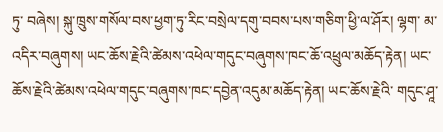ཏུ་ བཞེས། སྐུ་ཁྲུས་གསོལ་བས་ཕྱག་ཏུ་རིང་བསྲེལ་དགུ་བབས་པས་གཅིག་ཕྱི་ལ་ཤོར། ལྷག་ མ་འདིར་བཞུགས། ཡང་ཆོས་རྗེའི་ཚེམས་འཕེལ་གདུང་བཞུགས་ཁང་ཆོ་འཕྲུལ་མཆོད་རྟེན། ཡང་ཆོས་རྗེའི་ཚེམས་འཕེལ་གདུང་བཞུགས་ཁང་དབྱེན་འདུམ་མཆོད་རྟེན། ཡང་ཆོས་རྗེའི་ གདུང་ཤཱ་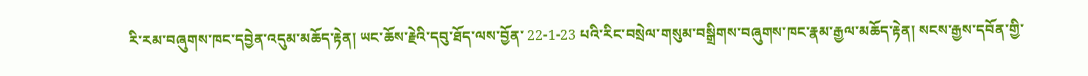རི་རམ་བཞུགས་ཁང་དབྱེན་འདུམ་མཆོད་རྟེན། ཡང་ཆོས་རྗེའི་དབུ་ཐོད་ལས་བྱོན་ 22-1-23 པའི་རིང་བསྲེལ་གསུམ་བསྒྲིགས་བཞུགས་ཁང་རྣམ་རྒྱལ་མཆོད་རྟེན། སངས་རྒྱས་དབོན་གྱི་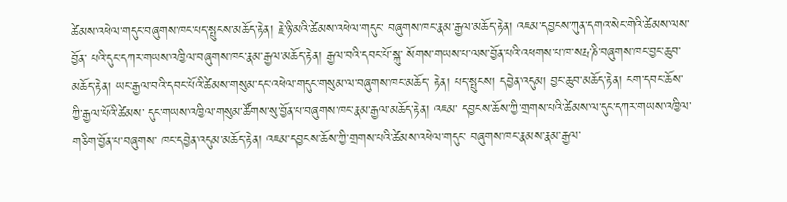ཚེམས་འཕེལ་གདུང་བཞུགས་ཁང་པད་སྤུངས་མཆོད་རྟེན། རྗེ་ཉི་མའི་ཚེམས་འཕེལ་གདུང་ བཞུགས་ཁང་རྣམ་རྒྱལ་མཆོད་རྟེན། འཇམ་དབྱངས་ཀུན་དགའ་སེང་གེའི་ཚེམས་ལས་བྱོན་ པའི་དུང་དཀར་གཡས་འཁྱིལ་བཞུགས་ཁང་རྣམ་རྒྱལ་མཆོད་རྟེན། རྒྱལ་བའི་དབང་པོ་སྐུ་ སོགས་གཡས་པ་ལས་བྱོན་པའི་འཕགས་པ་ཁ་སརྤ་ཎི་བཞུགས་ཁང་བྱང་ཆུབ་མཆོད་རྟེན། ཡང་རྒྱལ་བའི་དབང་པོའི་ཚེམས་གསུམ་དང་འཕེལ་གདུང་གསུམ་ལ་བཞུགས་ཁང་མཆོད་ རྟེན། པད་སྤུངས། དབྱེན་འདུམ། བྱང་ཆུབ་མཆོད་རྟེན། ངག་དབང་ཆོས་ཀྱི་རྒྱལ་པོའི་ཚེམས་ དུང་གཡས་འཁྱིལ་གསུམ་ཚོགས་སུ་བྱོན་པ་བཞུགས་ཁང་རྣམ་རྒྱལ་མཆོད་རྟེན། འཇམ་ དབྱངས་ཆོས་ཀྱི་གྲགས་པའི་ཚེམས་ལ་དུང་དཀར་གཡས་འཁྱིལ་གཅིག་བྱོན་པ་བཞུགས་ ཁང་དབྱེན་འདུམ་མཆོད་རྟེན། འཇམ་དབྱངས་ཆོས་ཀྱི་གྲགས་པའི་ཚེམས་འཕེལ་གདུང་ བཞུགས་ཁང་རྣམས་རྣམ་རྒྱལ་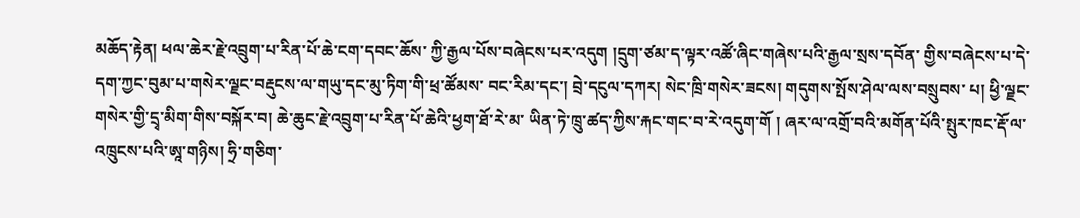མཆོད་རྟེན། ཕལ་ཆེར་རྗེ་འབྲུག་པ་རིན་པོ་ཆེ་ངག་དབང་ཆོས་ ཀྱི་རྒྱལ་པོས་བཞེངས་པར་འདུག །དྲུག་ཙམ་ད་ལྟར་འཚོ་ཞིང་གཞེས་པའི་རྒྱལ་སྲས་དབོན་ གྱིས་བཞེངས་པ་དེ་དག་ཀྱང་བུམ་པ་གསེར་ལྗང་བརྡུངས་ལ་གཡུ་དང་མུ་ཏིག་གི་ཕྲ་ཚོམས་ བང་རིམ་དང་། བྲེ་དངུལ་དཀར། སེང་ཁྲི་གསེར་ཟངས། གདུགས་སྤོས་ཤེལ་ལས་བསྲུབས་ པ། ཕྱི་ལྗང་གསེར་གྱི་དྲྭ་མིག་གིས་བསྐོར་བ། ཆེ་ཆུང་རྗེ་འབྲུག་པ་རིན་པོ་ཆེའི་ཕྱག་ཐོ་རེ་མ་ ཡིན་ཏེ་ཁྲུ་ཚད་ཀྱིས་རྐང་གང་བ་རེ་འདུག་གོ ། ཞར་ལ་འགྲོ་བའི་མགོན་པོའི་སྤུར་ཁང་རྡོ་ལ་འཁྲུངས་པའི་ཨཱ་གཉིས། ཧྲི་གཅིག་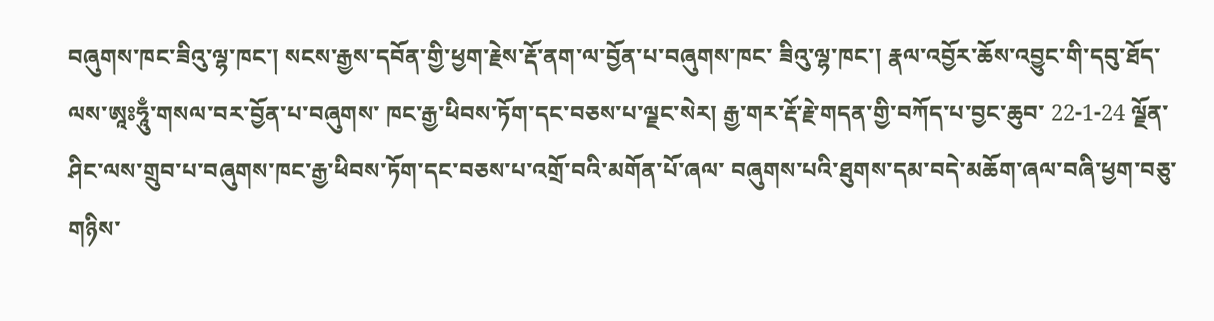བཞུགས་ཁང་ཟིའུ་ལྷ་ཁང་། སངས་རྒྱས་དབོན་གྱི་ཕྱག་རྗེས་རྡོ་ནག་ལ་བྱོན་པ་བཞུགས་ཁང་ ཟིའུ་ལྷ་ཁང་། རྣལ་འབྱོར་ཆོས་འབྱུང་གི་དབུ་ཐོད་ལས་ཨཱཿཧཱུྃ་གསལ་བར་བྱོན་པ་བཞུགས་ ཁང་རྒྱ་ཕིབས་ཏོག་དང་བཅས་པ་ལྗང་སེར། རྒྱ་གར་རྡོ་རྗེ་གདན་གྱི་བཀོད་པ་བྱང་ཆུབ་ 22-1-24 ལྗོན་ཤིང་ལས་གྲུབ་པ་བཞུགས་ཁང་རྒྱ་ཕིབས་ཏོག་དང་བཅས་པ་འགྲོ་བའི་མགོན་པོ་ཞལ་ བཞུགས་པའི་ཐུགས་དམ་བདེ་མཆོག་ཞལ་བཞི་ཕྱག་བཅུ་གཉིས་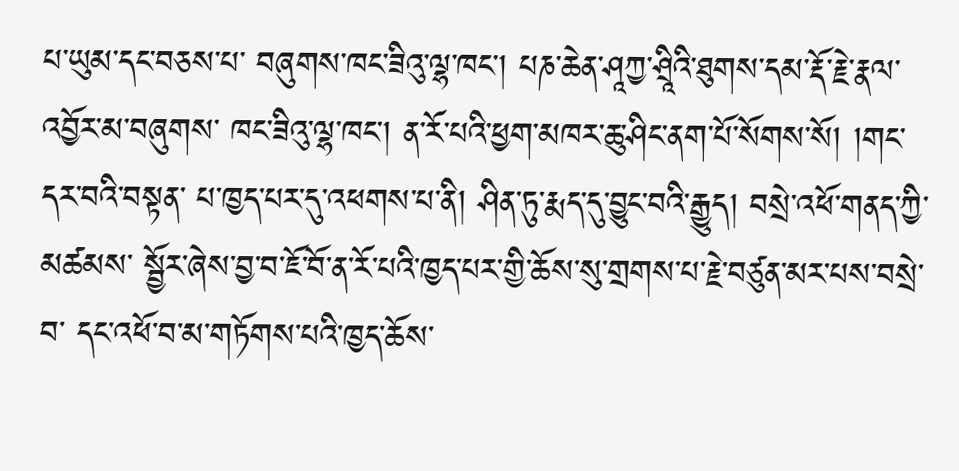པ་ཡུམ་དང་བཅས་པ་ བཞུགས་ཁང་ཟིའུ་ལྷ་ཁང་། པཎ་ཆེན་ཤཱཀྱ་ཤྲཱིའི་ཐུགས་དམ་རྡོ་རྗེ་རྣལ་འབྱོར་མ་བཞུགས་ ཁང་ཟིའུ་ལྷ་ཁང་། ན་རོ་པའི་ཕྱག་མཁར་ཆུ་ཤིང་ནག་པོ་སོགས་སོ། །གང་དར་བའི་བསྟན་ པ་ཁྱད་པར་དུ་འཕགས་པ་ནི། ཤིན་ཏུ་རྨད་དུ་བྱུང་བའི་རྒྱུད། བསྲེ་འཕོ་གནད་ཀྱི་མཚམས་ སྦྱོར་ཞེས་བྱ་བ་ཇོ་བོ་ན་རོ་པའི་ཁྱད་པར་གྱི་ཆོས་སུ་གྲགས་པ་རྗེ་བཙུན་མར་པས་བསྲེ་བ་ དང་འཕོ་བ་མ་གཏོགས་པའི་ཁྱད་ཆོས་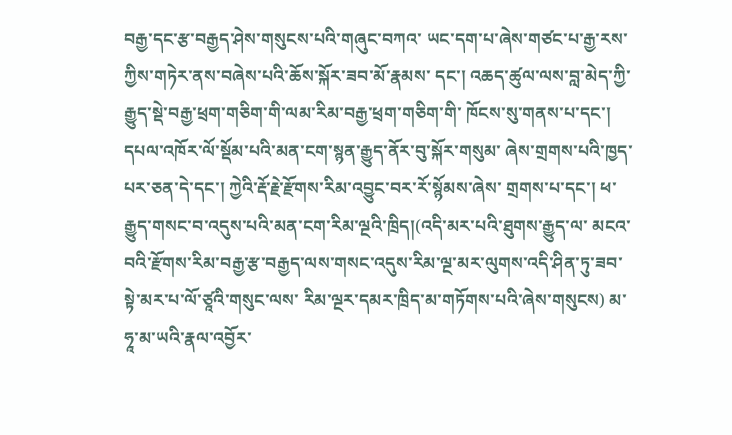བརྒྱ་དང་རྩ་བརྒྱད་ཤེས་གསུངས་པའི་གཞུང་བཀའ་ ཡང་དག་པ་ཞེས་གཙང་པ་རྒྱ་རས་ཀྱིས་གཏེར་ནས་བཞེས་པའི་ཆོས་སྐོར་ཟབ་མོ་རྣམས་ དང་། འཆད་ཚུལ་ལས་བླ་མེད་ཀྱི་རྒྱུད་སྡེ་བརྒྱ་ཕྲག་གཅིག་གི་ལམ་རིམ་བརྒྱ་ཕྲག་གཅིག་གི་ ཁོངས་སུ་གནས་པ་དང་། དཔལ་འཁོར་ལོ་སྡོམ་པའི་མན་ངག་སྙན་རྒྱུད་ནོར་བུ་སྐོར་གསུམ་ ཞེས་གྲགས་པའི་ཁྱད་པར་ཅན་དེ་དང་། ཀྱེའི་རྡོ་རྗེ་རྫོགས་རིམ་འབྱུང་བར་རོ་སྙོམས་ཞེས་ གྲགས་པ་དང་། ཕ་རྒྱུད་གསང་བ་འདུས་པའི་མན་ངག་རིམ་ལྔའི་ཁྲིད།(འདི་མར་པའི་ཐུགས་རྒྱུད་ལ་ མངའ་བའི་རྫོགས་རིམ་བརྒྱ་རྩ་བརྒྱད་ལས་གསང་འདུས་རིམ་ལྔ་མར་ལུགས་འདི་ཤིན་ཏུ་ཟབ་སྟེ་མར་པ་ལོ་ཙཱའི་གསུང་ལས་ རིམ་ལྔར་དམར་ཁྲིད་མ་གཏོགས་པའི་ཞེས་གསུངས) མ་ཧཱ་མ་ཡའི་རྣལ་འབྱོར་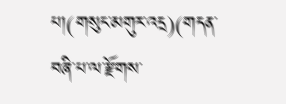པ།(གསུང་མགུར་འདྲ)(གདན་ བཞི་པ་ལ་རྫོགས་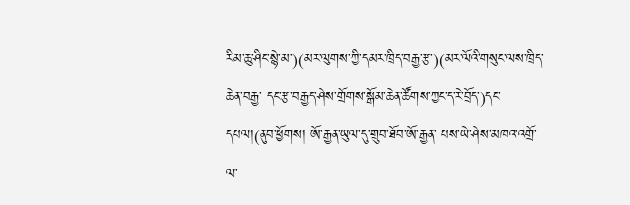རིམ་ཆུ་ཤིང་སྙེ་མ་)(མར་ལུགས་ཀྱི་དམར་ཁྲིད་བརྒྱ་རྩ་)(མར་ལོའི་གསུང་ལས་ཁྲིད་ཆེན་བརྒྱ་ དང་རྩ་བརྒྱད་ཤེས་གྲོགས་སྒོམ་ཆེན་ཚོགས་ཀྱང་ད་རེ་བྲོད་)དང་དཔལ།(ནུབ་ཕྱོགས། ཨོ་རྒྱན་ཡུལ་དུ་གྲུབ་ཐོབ་ཨོ་རྒྱན་ པས་ཡེ་ཤེས་མཁའ་འགྲོ་ལ་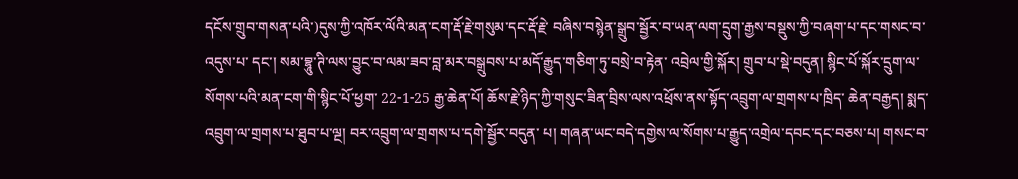དངོས་གྲུབ་གསན་པའི་)དུས་ཀྱི་འཁོར་ལོའི་མན་ངག་རྡོ་རྗེ་གསུམ་དང་རྡོ་རྗེ་ བཞིས་བསྙེན་སྒྲུབ་སྦྱོར་བ་ཡན་ལག་དྲུག་རྒྱས་བསྡུས་ཀྱི་བཞག་པ་དང་གསང་བ་འདུས་པ་ དང་། སམ་བྷཱུ་ཊི་ལས་བྱུང་བ་ལམ་ཟབ་བླ་མར་བསྒྲུབས་པ་མདོ་རྒྱུད་གཅིག་ཏུ་བསྲེ་བ་རྟེན་ འབྲེལ་གྱི་སྐོར། གྲུབ་པ་སྡེ་བདུན། སྙིང་པོ་སྐོར་དྲུག་ལ་སོགས་པའི་མན་ངག་གི་སྙིང་པོ་ཕྱག་ 22-1-25 རྒྱ་ཆེན་པོ། ཆོས་རྗེ་ཉིད་ཀྱི་གསུང་ཟིན་བྲིས་ལས་འཕྲོས་ནས་སྟོད་འབྲུག་ལ་གྲགས་པ་ཁྲིད་ ཆེན་བརྒྱད། སྨད་འབྲུག་ལ་གྲགས་པ་ཐུབ་པ་ལྔ། བར་འབྲུག་ལ་གྲགས་པ་དགེ་སྦྱོར་བདུན་ པ། གཞན་ཡང་བདེ་དགྱེས་ལ་སོགས་པ་རྒྱུད་འགྲེལ་དབང་དང་བཅས་པ། གསང་བ་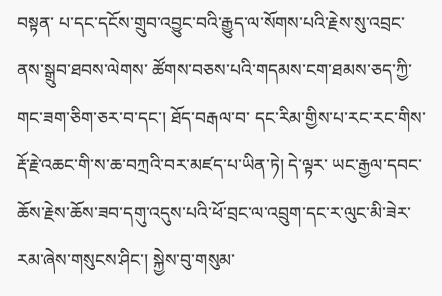བསྟན་ པ་དང་དངོས་གྲུབ་འབྱུང་བའི་རྒྱུད་ལ་སོགས་པའི་རྗེས་སུ་འབྲང་ནས་སྒྲུབ་ཐབས་ལེགས་ ཚོགས་བཅས་པའི་གདམས་ངག་ཐམས་ཅད་ཀྱི་གང་ཟག་ཅིག་ཅར་བ་དང་། ཐོད་བརྒལ་བ་ དང་རིམ་གྱིས་པ་རང་རང་གིས་རྡོ་རྗེ་འཆང་གི་ས་ཆ་བཀྲའི་བར་མཛད་པ་ཡིན་ཏེ། དེ་ལྟར་ ཡང་རྒྱལ་དབང་ཆོས་རྗེས་ཆོས་ཟབ་དགུ་འདུས་པའི་ཕོ་བྲང་ལ་འབྲུག་དང་ར་ལུང་མི་ཟེར་ རམ་ཞེས་གསུངས་ཤིང་། སྐྱེས་བུ་གསུམ་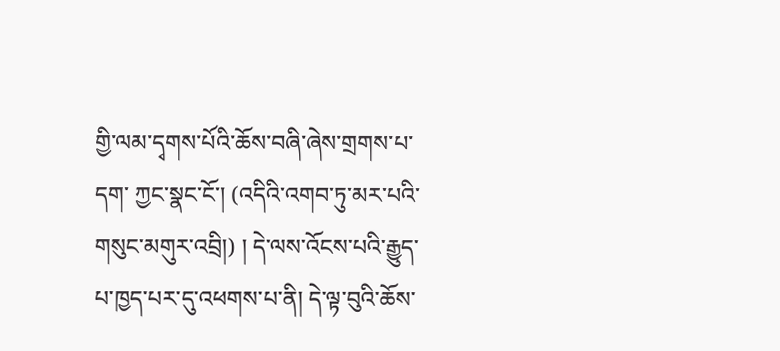གྱི་ལམ་དྭགས་པོའི་ཆོས་བཞི་ཞེས་གྲགས་པ་དག་ ཀྱང་སྣང་ངོ་། (འདིའི་འགབ་ཏུ་མར་པའི་གསུང་མགུར་འབྲི།) ། དེ་ལས་འོངས་པའི་རྒྱུད་པ་ཁྱད་པར་དུ་འཕགས་པ་ནི། དེ་ལྟ་བུའི་ཆོས་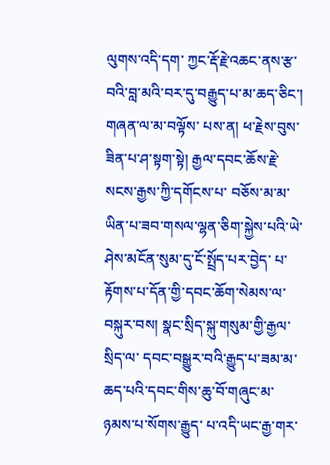ལུགས་འདི་དག་ ཀྱང་རྡོ་རྗེ་འཆང་ནས་རྩ་བའི་བླ་མའི་བར་དུ་བརྒྱུད་པ་མ་ཆད་ཅིང་། གཞན་ལ་མ་བལྟོས་ པས་ན། ཕ་རྗེས་བུས་ཟིན་པ་ཤ་སྟག་སྟེ། རྒྱལ་དབང་ཆོས་རྗེ་སངས་རྒྱས་ཀྱི་དགོངས་པ་ བཅོས་མ་མ་ཡིན་པ་ཟབ་གསལ་ལྷན་ཅིག་སྐྱེས་པའི་ཡེ་ཤེས་མངོན་སུམ་དུ་ངོ་སྤྲོད་པར་བྱེད་ པ་རྟོགས་པ་དོན་གྱི་དབང་ཆོག་སེམས་ལ་བསྐུར་བས། སྣང་སྲིད་སྐུ་གསུམ་གྱི་རྒྱལ་སྲིད་ལ་ དབང་བསྒྱུར་བའི་རྒྱུད་པ་ཟམ་མ་ཆད་པའི་དབང་གིས་ཆུ་བོ་གཞུང་མ་ཉམས་པ་སོགས་རྒྱུད་ པ་འདི་ཡང་རྒྱ་གར་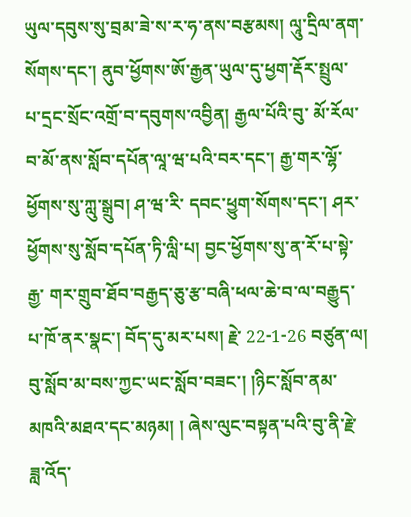ཡུལ་དབུས་སུ་བྲམ་ཟེ་ས་ར་ཧ་ནས་བརྩམས། ལཱུ་དྲིལ་ནག་སོགས་དང་། ནུབ་ཕྱོགས་ཨོ་རྒྱན་ཡུལ་དུ་ཕྱག་རྡོར་སྤྲུལ་པ་དྲང་སྲོང་འགྲོ་བ་དབུགས་འབྱིན། རྒྱལ་པོའི་བུ་ མོ་རོལ་བ་མོ་ནས་སློབ་དཔོན་ལཱ་ཝ་པའི་བར་དང་། རྒྱ་གར་ལྷོ་ཕྱོགས་སུ་ཀླུ་སྒྲུབ། ཤ་ཝ་རི་ དབང་ཕྱུག་སོགས་དང་། ཤར་ཕྱོགས་སུ་སློབ་དཔོན་ཏི་ལླི་པ། བྱང་ཕྱོགས་སུ་ན་རོ་པ་སྟེ་རྒྱ་ གར་གྲུབ་ཐོབ་བརྒྱད་ཅུ་རྩ་བཞི་ཕལ་ཆེ་བ་ལ་བརྒྱུད་པ་ཁོ་ནར་སྣང་། བོད་དུ་མར་པས། རྗེ་ 22-1-26 བཙུན་ལ། བུ་སློབ་མ་བས་ཀྱང་ཡང་སློབ་བཟང་། །ཉིང་སློབ་ནམ་མཁའི་མཐའ་དང་མཉམ། ། ཞེས་ལུང་བསྟན་པའི་བུ་ནི་རྗེ་ཟླ་འོད་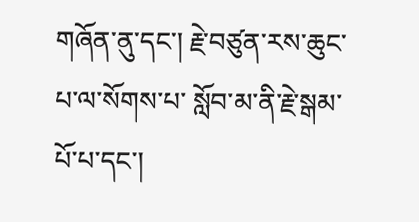གཞོན་ནུ་དང་། རྗེ་བཙུན་རས་ཆུང་པ་ལ་སོགས་པ་ སློབ་མ་ནི་རྗེ་སྒམ་པོ་པ་དང་།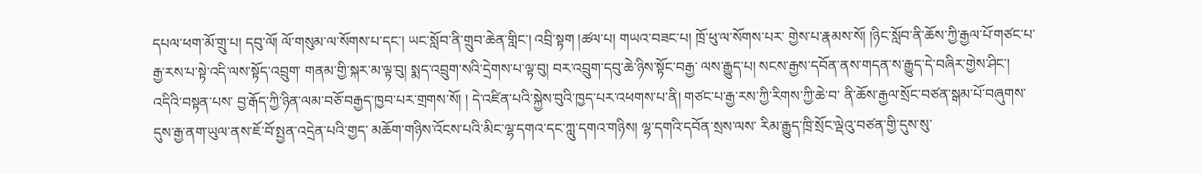དཔལ་ཕག་མོ་གྲུ་པ། དབུ་ལོ། ལོ་གསུམ་ལ་སོགས་པ་དང་། ཡང་སློབ་ནི་གྲུབ་ཆེན་གླིང་། འབྲི་སྟག །ཚལ་པ། གཡའ་བཟང་པ། ཁྲོ་ཕུ་ལ་སོགས་པར་ གྱེས་པ་རྣམས་སོ། །ཉིང་སློབ་ནི་ཆོས་ཀྱི་རྒྱལ་པོ་གཙང་པ་རྒྱ་རས་པ་སྟེ་འདི་ལས་སྟོད་འབྲུག་ གནམ་གྱི་སྐར་མ་ལྟ་བུ། སྨད་འབྲུག་སའི་དྲེགས་པ་ལྟ་བུ། བར་འབྲུག་དབུ་ཆེ་ཉིས་སྟོང་བརྒྱ་ ལས་རྒྱུད་པ། སངས་རྒྱས་དབོན་ནས་གདན་ས་རྒྱུད་དེ་བཞིར་གྱེས་ཤིང་། འདིའི་བསྟན་པས་ བྱ་རྒོད་ཀྱི་ཉིན་ལམ་བཅོ་བརྒྱད་ཁྱབ་པར་གྲགས་སོ། ། དེ་འཛིན་པའི་སྐྱེས་བུའི་ཁྱད་པར་འཕགས་པ་ནི། གཙང་པ་རྒྱ་རས་ཀྱི་རིགས་ཀྱི་ཆེ་བ་ ནི་ཆོས་རྒྱལ་སྲོང་བཙན་སྒམ་པོ་བཞུགས་དུས་རྒྱ་ནག་ཡུལ་ནས་ཇོ་བོ་སྤྱན་འདྲེན་པའི་གྱད་ མཆོག་གཉིས་འོངས་པའི་མིང་ལྷ་དགའ་དང་ཀླུ་དགའ་གཉིས། ལྷ་དགའི་དབོན་སྲས་ལས་ རིམ་རྒྱུད་ཁྲི་སྲོང་ལྡེའུ་བཙན་གྱི་དུས་སུ་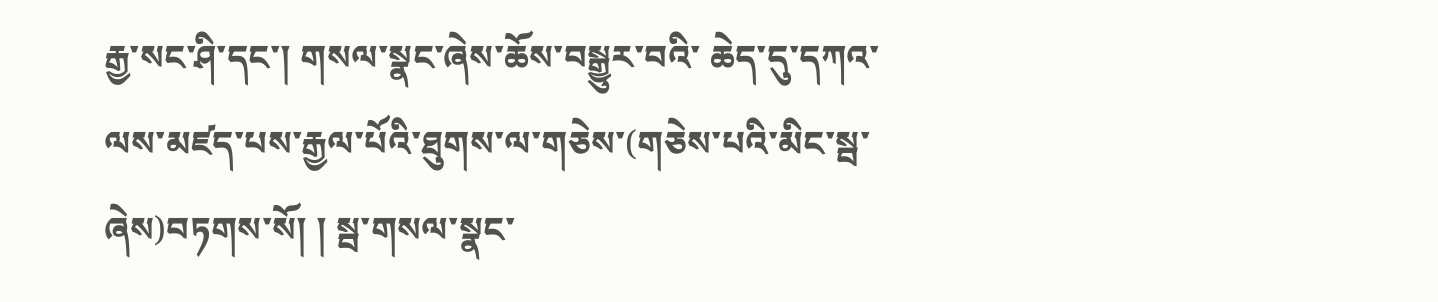རྒྱ་སང་ཤི་དང་། གསལ་སྣང་ཞེས་ཆོས་བསྒྱུར་བའི་ ཆེད་དུ་དཀའ་ལས་མཛད་པས་རྒྱལ་པོའི་ཐུགས་ལ་གཅེས་(གཅེས་པའི་མིང་སྦ་ཞེས)བཏགས་སོ། ། སྦ་གསལ་སྣང་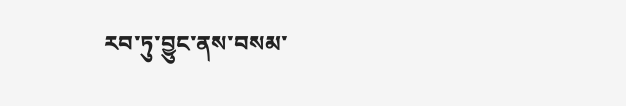རབ་ཏུ་བྱུང་ནས་བསམ་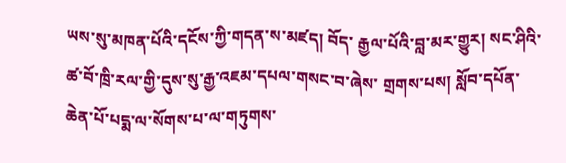ཡས་སུ་མཁན་པོའི་དངོས་ཀྱི་གདན་ས་མཛད། བོད་ རྒྱལ་པོའི་བླ་མར་གྱུར། སང་ཤིའི་ཚ་བོ་ཁྲི་རལ་གྱི་དུས་སུ་རྒྱ་འཇམ་དཔལ་གསང་བ་ཞེས་ གྲགས་པས། སློབ་དཔོན་ཆེན་པོ་པདྨ་ལ་སོགས་པ་ལ་གཏུགས་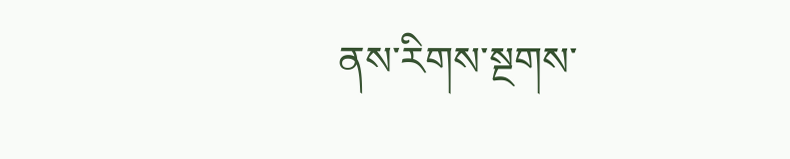ནས་རིགས་སྔགས་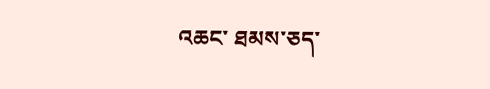འཆང་ ཐམས་ཅད་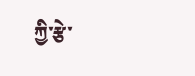ཀྱི་རྩེ་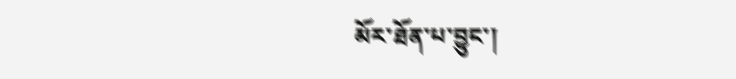མོར་ཐོན་པ་བྱུང་།